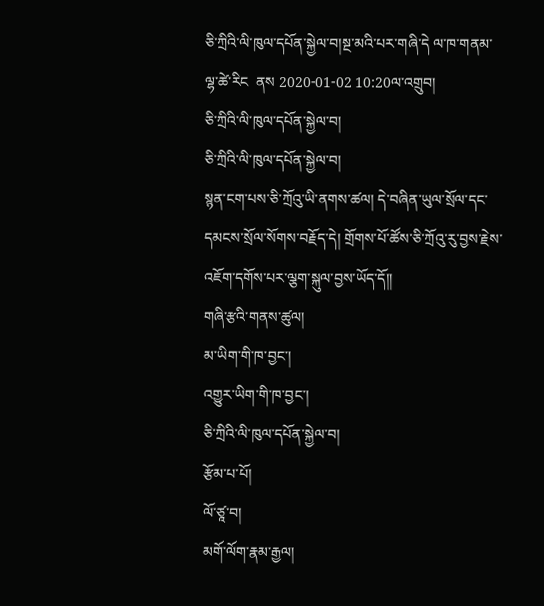ཅི་ཀྲིའི་ལི་ཁུལ་དཔོན་སྐྱེལ་བ།སྔ་མའི་པར་གཞི་དེ ལ་ཁ་གནམ་ལྷ་ཚེ་རིང  ནས 2020-01-02 10:20ལ་འགྲུབ།
ཅི་ཀྲིའི་ལི་ཁུལ་དཔོན་སྐྱེལ་བ།
ཅི་ཀྲིའི་ལི་ཁུལ་དཔོན་སྐྱེལ་བ།
སྙན་ངག་པས་ཅི་ཀྲོའུ་ཡི་ནགས་ཚལ། དེ་བཞིན་ཡུལ་སྲོལ་དང་དམངས་སྲོལ་སོགས་བརྗོད་དེ། གྲོགས་པོ་ཚོས་ཅི་ཀྲོའུ་རུ་བྱས་རྗེས་འཇོག་དགོས་པར་ལྕག་སྐུལ་བྱས་ཡོད་དོ༎
གཞི་རྩའི་གནས་ཚུལ།
མ་ཡིག་གི་ཁ་བྱང་།
འགྱུར་ཡིག་གི་ཁ་བྱང་།
ཅི་ཀྲིའི་ལི་ཁུལ་དཔོན་སྐྱེལ་བ།
རྩོམ་པ་པོ།
ལོ་ཙཱ་བ།
མགོ་ལོག་རྣམ་རྒྱལ།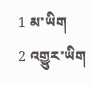1 མ་ཡིག
2 འགྱུར་ཡིག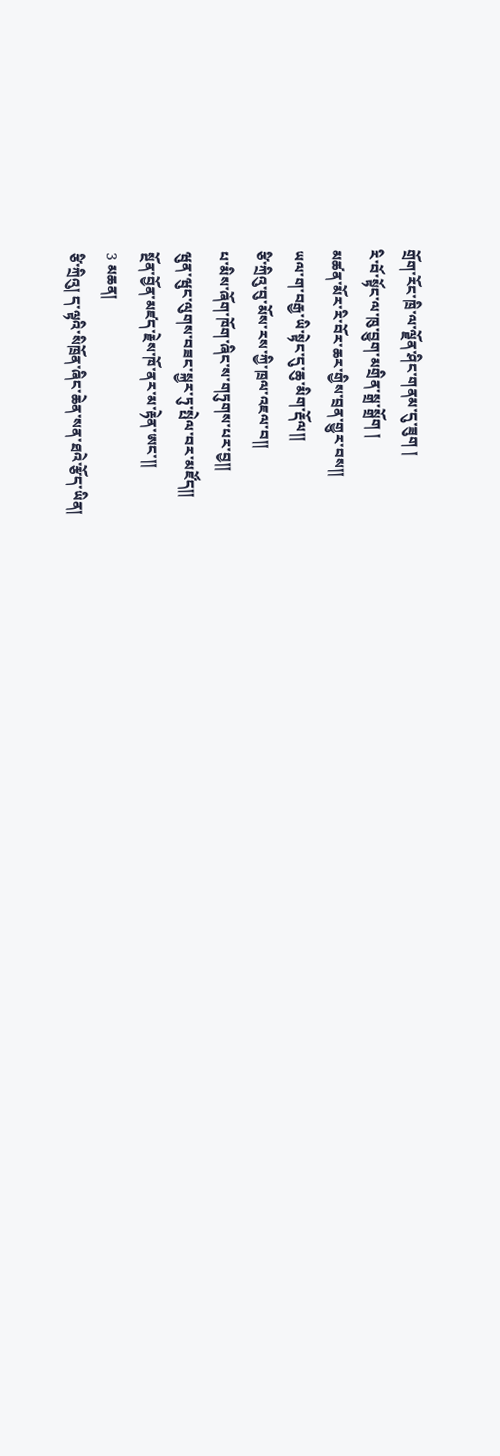གྲོག་རོང་ཁྲི་ལ་ལྗོན་ཤིང་གནམ་དུ་ཟུག །
རི་བོ་སྟོང་ལ་ཁུ་བྱུག་མགྲིན་སྒྲ་སྒྲོག །
མཚན་མོར་རི་བོར་ཆར་གྱིས་བྲན་གྱུར་བས༎
ཡལ་ག་བརྒྱ་ཡི་སྟེང་དུ་ཆུ་མིག་རྡོལ༎
ཙི་ཀྲིའུ་བུ་མོས་རས་ཀྱི་ཁྲལ་འཇལ་བ༎
པ་མིས་ཞོག་ཁོག་ཞིང་ས་གཏུགས་པར་བྱ༎
ཝུན་ཝུང་ལུགས་བཟང་སྐྱར་ཏུ་སྤེལ་བར་མཛོད༎
སྔོན་བྱོན་མཛད་རྗེས་ཁོ་ནར་མ་རྟེན་ཨང་༎
3 མཆན།
ཙི་ཀྲིའུ། ད་ལྟའི་སིཁྲོན་ཞིང་ཆེན་སན་ཐའེ་རྩོད་ཡིན།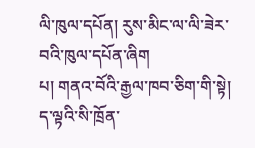ལི་ཁུལ་དཔོན། རུས་མིང་ལ་ལི་ཟེར་བའི་ཁུལ་དཔོན་ཞིག
པ། གནའ་བོའི་རྒྱལ་ཁབ་ཅིག་གི་སྟེ། ད་ལྟའི་སི་ཁྲོན་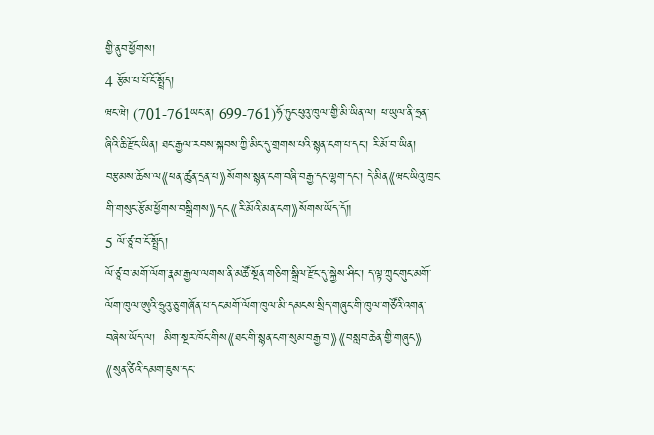གྱི་ནུབ་ཕྱོགས།
4 རྩོམ་པ་པོ་ངོ་སྤྲོད།
ཝང་ཝེ། (701-761ཡང་ན། 699-761)ཧོ་ཏུང་ཕུའུ་ཁུལ་གྱི་མི་ཡིན་ལ། ཕ་ཡུལ་ནི་ཧྲན་ཞིའི་ཆི་རྫོང་ཡིན། ཐང་རྒྱལ་རབས་སྐབས་ཀྱི་མིང་དུ་གྲགས་པའི་སྙན་ངག་པ་དང་། རི་མོ་བ་ཡིན། བརྩམས་ཆོས་ལ《ཕན་ཚུན་དྲན་པ》སོགས་སྙན་ངག་བཞི་བརྒྱ་དང་ལྷག་དང་། དེ་མིན《ཝང་ཡིའུ་ཁྲང་གི་གསུང་རྩོམ་ཕྱོགས་བསྒྲིགས》དང《རི་མོའི་མན་ངག》སོགས་ཡོད་དོ༎
5 ལོ་ཙཱ་བ་ངོ་སྤྲོད།
ལོ་ཙཱ་བ་མགོ་ལོག་རྣམ་རྒྱལ་ལགས་ནི་མཚོ་སྔོན་གཅིག་སྒྲིལ་རྫོང་དུ་སྐྱེས་ཤིང་། ད་ལྟ་ཀྲུང་གུང་མགོ་ལོག་ཁུལ་ཨུའི་ཧྲུའུ་ཅུ་གཞོན་པ་དང་མགོ་ལོག་ཁུལ་མི་དམངས་སྲིད་གཞུང་གི་ཁུལ་གཙོའི་འགན་བཞེས་ཡོད་ལ།  མིག་སྔར་ཁོང་གིས《ཐང་གི་སྙན་ངག་སུམ་བརྒྱ་བ》《བསླབ་ཆེན་གྱི་གཞུང》《སུན་ཙིའི་དམག་ཇུས་དང་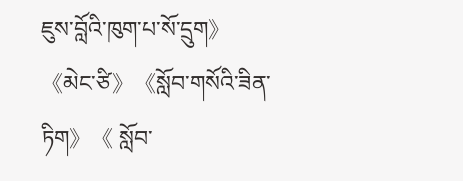ཇུས་བློའི་ཁུག་པ་སོ་དྲུག》《མེང་ཙི》《སློབ་གསོའི་ཟིན་ཏིག》《 སློབ་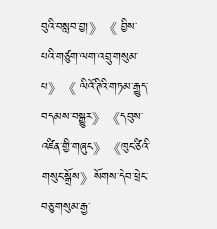བུའི་བསླབ་བྱ།》《 བྱིས་པའི་གཙུག་ལག་འབྲུ་གསུམ་པ》《 ལིའོ་ཊིའི་གཏམ་རྒྱུད་བདམས་བསྒྱུར》《དབུས་འཛིན་གྱི་གཞུང》《ཁུང་ཙིའི་གསུང་སྒྲོས》སོགས་དེབ་ཕྲེང་བཅུ་གསུམ་རྒྱ་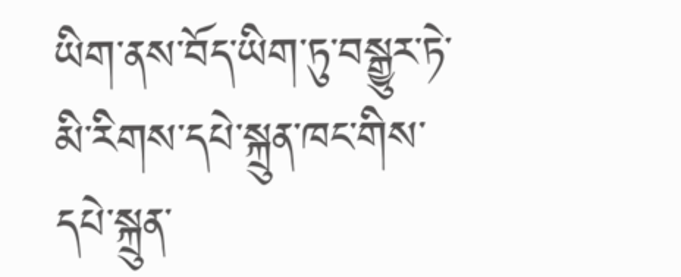ཡིག་ནས་བོད་ཡིག་ཏུ་བསྒྱུར་ཏེ་མི་རིགས་དཔེ་སྐྲུན་ཁང་གིས་དཔེ་སྐྲུན་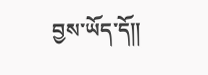བྱས་ཡོད་དོ༎